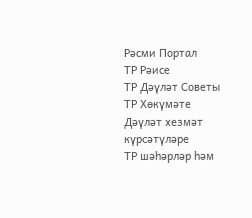Рәсми Портал
ТР Рәисе
ТР Дәүләт Советы
ТР Хөкүмәте
Дәүләт хезмәт күрсәтүләре
ТР шәһәрләр һәм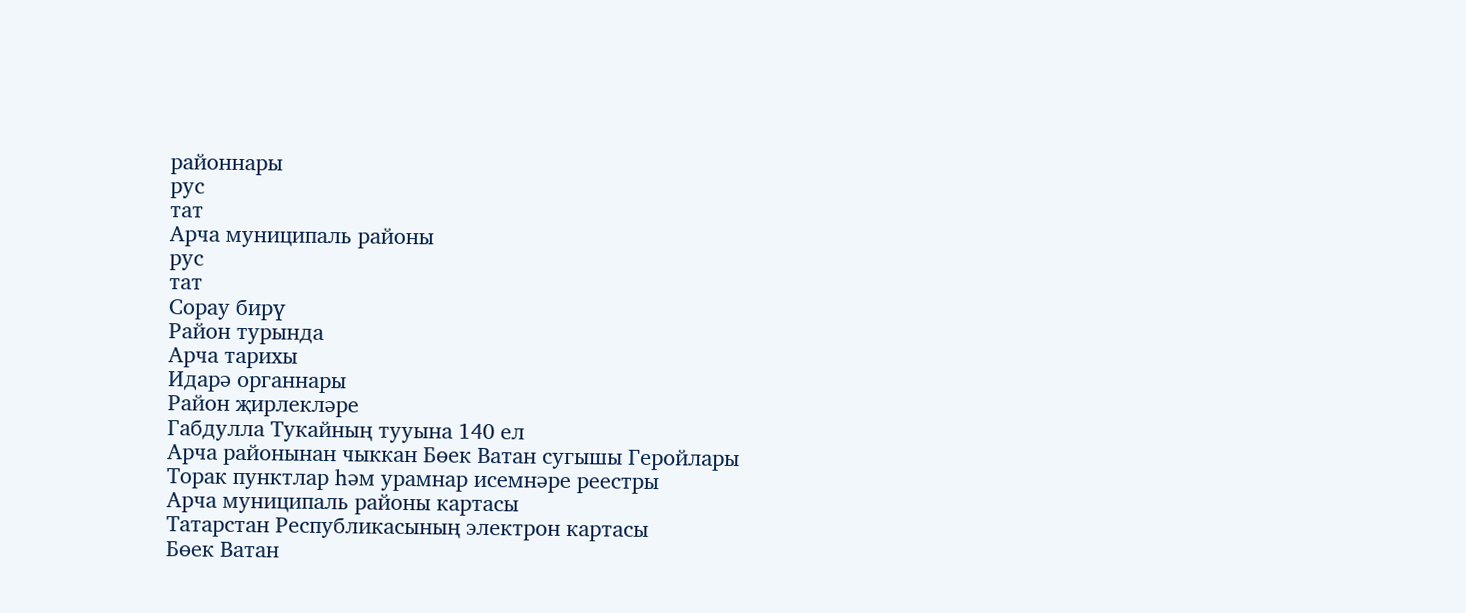районнары
рус
тат
Арча муниципаль районы
рус
тат
Сорау бирү
Район турында
Арча тарихы
Идарә органнары
Район җирлекләре
Габдулла Тукайның тууына 140 ел
Арча районынан чыккан Бөек Ватан сугышы Геройлары
Торак пунктлар һәм урамнар исемнәре реестры
Арча муниципаль районы картасы
Татарстан Республикасының электрон картасы
Бөек Ватан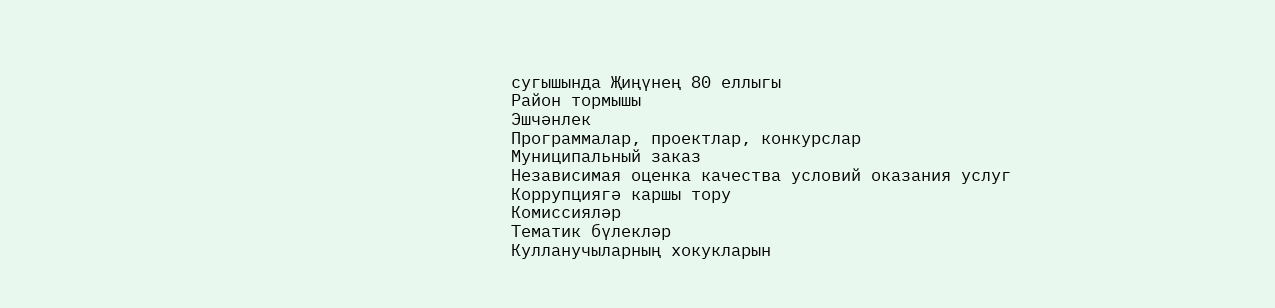сугышында Җиңүнең 80 еллыгы
Район тормышы
Эшчәнлек
Программалар, проектлар, конкурслар
Муниципальный заказ
Независимая оценка качества условий оказания услуг
Коррупциягә каршы тору
Комиссияләр
Тематик бүлекләр
Кулланучыларның хокукларын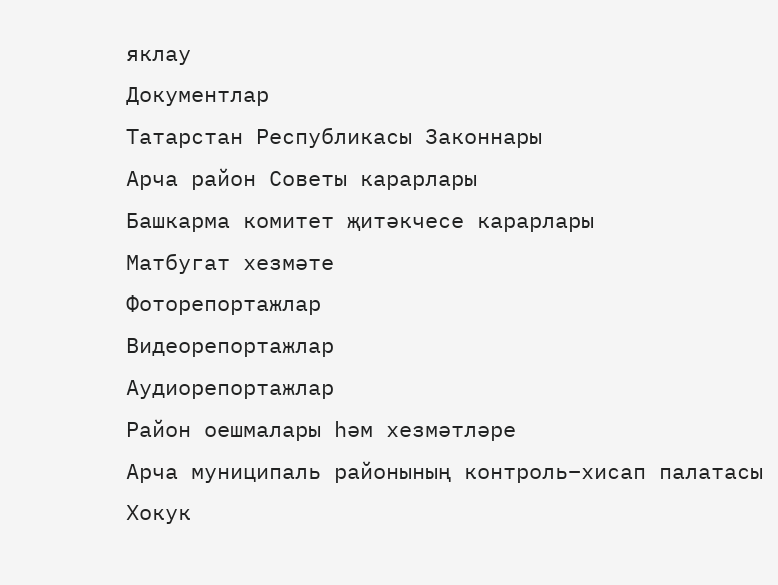яклау
Документлар
Татарстан Республикасы Законнары
Арча район Советы карарлары
Башкарма комитет җитәкчесе карарлары
Матбугат хезмәте
Фоторепортажлар
Видеорепортажлар
Аудиорепортажлар
Район оешмалары һәм хезмәтләре
Арча муниципаль районының контроль–хисап палатасы
Хокук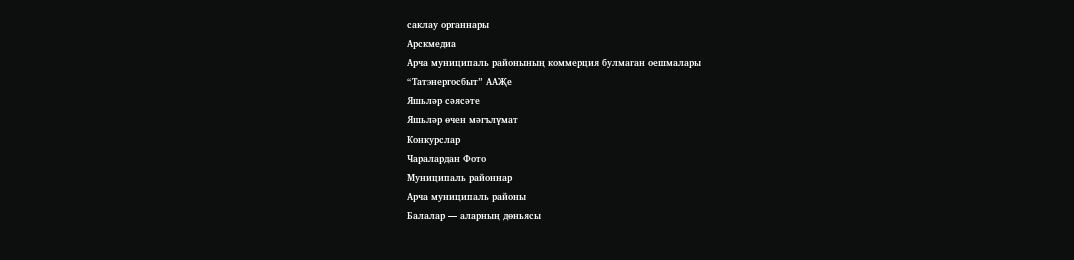саклау органнары
Арскмедиа
Арча муниципаль районының коммерция булмаган оешмалары
“Татэнергосбыт” ААҖе
Яшьләр сәясәте
Яшьләр өчен мәгълүмат
Конкурслар
Чаралардан Фото
Муниципаль районнар
Арча муниципаль районы
Балалар — аларның дөньясы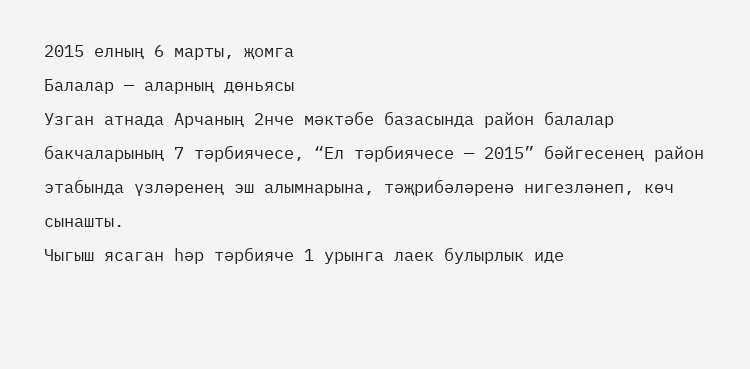2015 елның 6 марты, җомга
Балалар — аларның дөньясы
Узган атнада Арчаның 2нче мәктәбе базасында район балалар бакчаларының 7 тәрбиячесе, “Ел тәрбиячесе — 2015” бәйгесенең район этабында үзләренең эш алымнарына, тәҗрибәләренә нигезләнеп, көч сынашты.
Чыгыш ясаган һәр тәрбияче 1 урынга лаек булырлык иде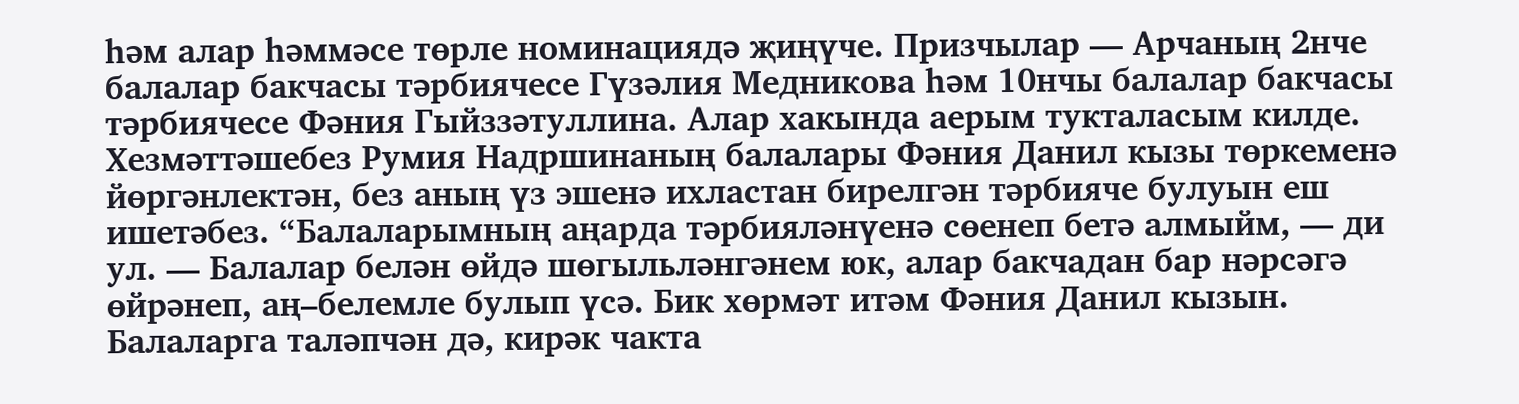һәм алар һәммәсе төрле номинациядә җиңүче. Призчылар — Арчаның 2нче балалар бакчасы тәрбиячесе Гүзәлия Медникова һәм 10нчы балалар бакчасы тәрбиячесе Фәния Гыйззәтуллина. Алар хакында аерым тукталасым килде. Хезмәттәшебез Румия Надршинаның балалары Фәния Данил кызы төркеменә йөргәнлектән, без аның үз эшенә ихластан бирелгән тәрбияче булуын еш ишетәбез. “Балаларымның аңарда тәрбияләнүенә сөенеп бетә алмыйм, — ди ул. — Балалар белән өйдә шөгыльләнгәнем юк, алар бакчадан бар нәрсәгә өйрәнеп, аң–белемле булып үсә. Бик хөрмәт итәм Фәния Данил кызын. Балаларга таләпчән дә, кирәк чакта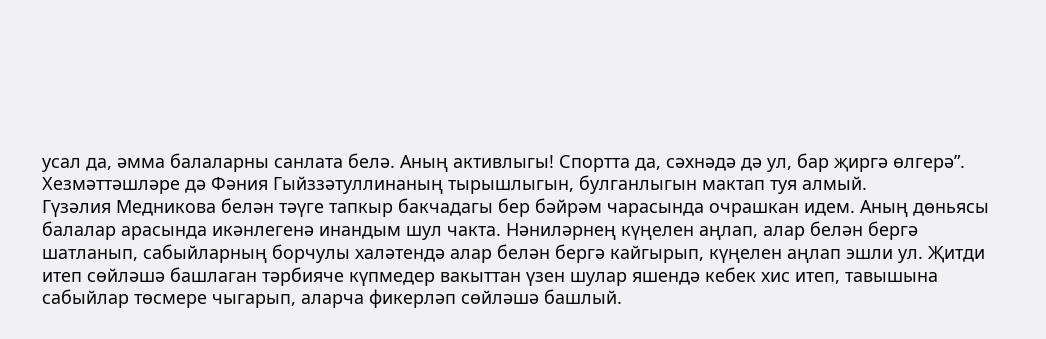усал да, әмма балаларны санлата белә. Аның активлыгы! Спортта да, сәхнәдә дә ул, бар җиргә өлгерә”. Хезмәттәшләре дә Фәния Гыйззәтуллинаның тырышлыгын, булганлыгын мактап туя алмый.
Гүзәлия Медникова белән тәүге тапкыр бакчадагы бер бәйрәм чарасында очрашкан идем. Аның дөньясы балалар арасында икәнлегенә инандым шул чакта. Нәниләрнең күңелен аңлап, алар белән бергә шатланып, сабыйларның борчулы халәтендә алар белән бергә кайгырып, күңелен аңлап эшли ул. Җитди итеп сөйләшә башлаган тәрбияче күпмедер вакыттан үзен шулар яшендә кебек хис итеп, тавышына сабыйлар төсмере чыгарып, аларча фикерләп сөйләшә башлый.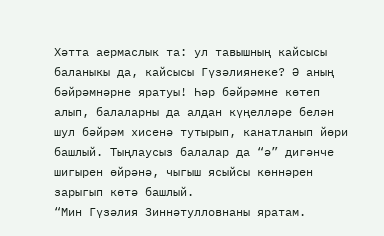Хәтта аермаслык та: ул тавышның кайсысы баланыкы да, кайсысы Гүзәлиянеке? Ә аның бәйрәмнәрне яратуы! Һәр бәйрәмне көтеп алып, балаларны да алдан күңелләре белән шул бәйрәм хисенә тутырып, канатланып йөри башлый. Тыңлаусыз балалар да “ә” дигәнче шигырен өйрәнә, чыгыш ясыйсы көннәрен зарыгып көтә башлый.
“Мин Гүзәлия Зиннәтулловнаны яратам.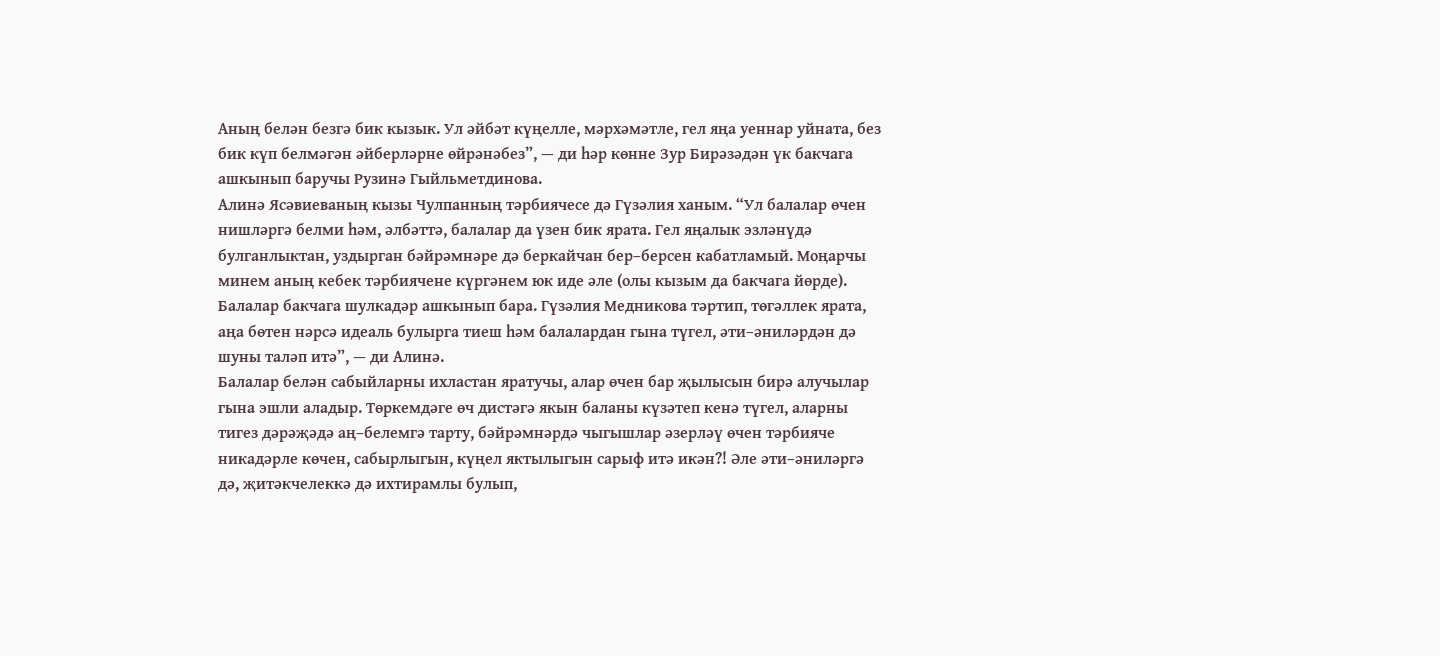Аның белән безгә бик кызык. Ул әйбәт күңелле, мәрхәмәтле, гел яңа уеннар уйната, без бик күп белмәгән әйберләрне өйрәнәбез”, — ди һәр көнне Зур Бирәзәдән үк бакчага ашкынып баручы Рузинә Гыйльметдинова.
Алинә Ясәвиеваның кызы Чулпанның тәрбиячесе дә Гүзәлия ханым. “Ул балалар өчен нишләргә белми һәм, әлбәттә, балалар да үзен бик ярата. Гел яңалык эзләнүдә булганлыктан, уздырган бәйрәмнәре дә беркайчан бер–берсен кабатламый. Моңарчы минем аның кебек тәрбиячене күргәнем юк иде әле (олы кызым да бакчага йөрде). Балалар бакчага шулкадәр ашкынып бара. Гүзәлия Медникова тәртип, төгәллек ярата, аңа бөтен нәрсә идеаль булырга тиеш һәм балалардан гына түгел, әти–әниләрдән дә шуны таләп итә”, — ди Алинә.
Балалар белән сабыйларны ихластан яратучы, алар өчен бар җылысын бирә алучылар гына эшли аладыр. Төркемдәге өч дистәгә якын баланы күзәтеп кенә түгел, аларны тигез дәрәҗәдә аң–белемгә тарту, бәйрәмнәрдә чыгышлар әзерләү өчен тәрбияче никадәрле көчен, сабырлыгын, күңел яктылыгын сарыф итә икән?! Әле әти–әниләргә дә, җитәкчелеккә дә ихтирамлы булып,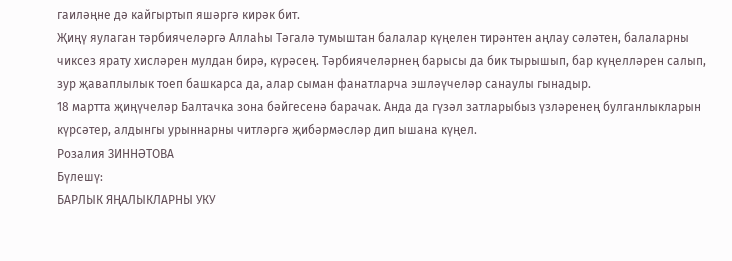гаиләңне дә кайгыртып яшәргә кирәк бит.
Җиңү яулаган тәрбиячеләргә Аллаһы Тәгалә тумыштан балалар күңелен тирәнтен аңлау сәләтен, балаларны чиксез ярату хисләрен мулдан бирә, күрәсең. Тәрбиячеләрнең барысы да бик тырышып, бар күңелләрен салып, зур җаваплылык тоеп башкарса да, алар сыман фанатларча эшләүчеләр санаулы гынадыр.
18 мартта җиңүчеләр Балтачка зона бәйгесенә барачак. Анда да гүзәл затларыбыз үзләренең булганлыкларын күрсәтер, алдынгы урыннарны читләргә җибәрмәсләр дип ышана күңел.
Розалия ЗИННӘТОВА
Бүлешү:
БАРЛЫК ЯҢАЛЫКЛАРНЫ УКУ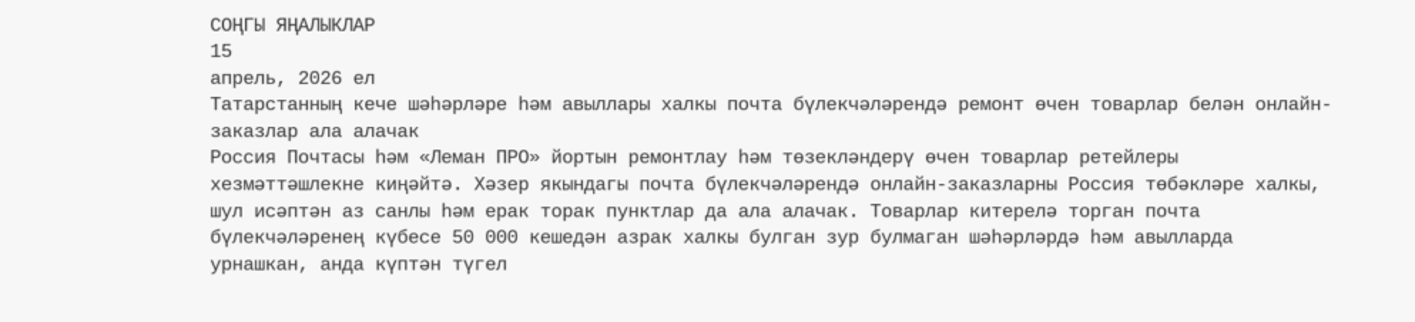СОҢГЫ ЯҢАЛЫКЛАР
15
апрель, 2026 ел
Татарстанның кече шәһәрләре һәм авыллары халкы почта бүлекчәләрендә ремонт өчен товарлар белән онлайн-заказлар ала алачак
Россия Почтасы һәм «Леман ПРО» йортын ремонтлау һәм төзекләндерү өчен товарлар ретейлеры хезмәттәшлекне киңәйтә. Хәзер якындагы почта бүлекчәләрендә онлайн-заказларны Россия төбәкләре халкы, шул исәптән аз санлы һәм ерак торак пунктлар да ала алачак. Товарлар китерелә торган почта бүлекчәләренең күбесе 50 000 кешедән азрак халкы булган зур булмаган шәһәрләрдә һәм авылларда урнашкан, анда күптән түгел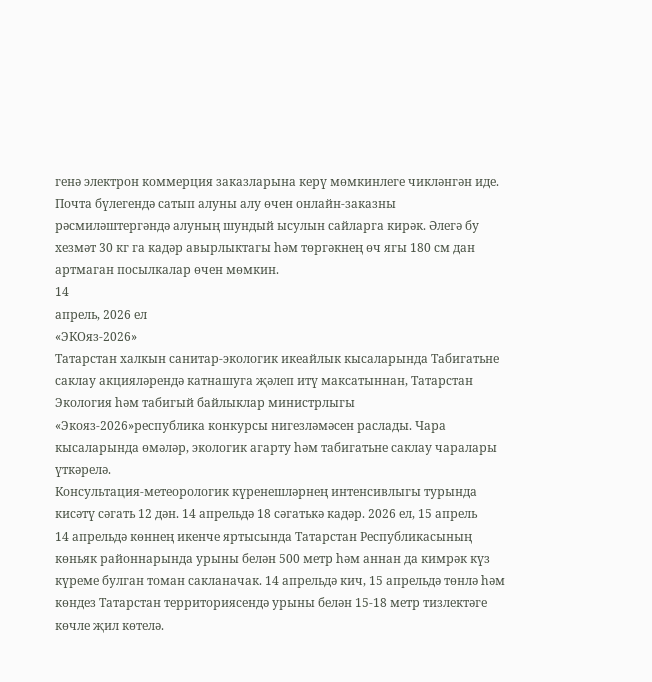генә электрон коммерция заказларына керү мөмкинлеге чикләнгән иде. Почта бүлегендә сатып алуны алу өчен онлайн-заказны рәсмиләштергәндә алуның шундый ысулын сайларга кирәк. Әлегә бу хезмәт 30 кг га кадәр авырлыктагы һәм төргәкнең өч ягы 180 см дан артмаган посылкалар өчен мөмкин.
14
апрель, 2026 ел
«ЭКОяз-2026»
Татарстан халкын санитар-экологик икеайлык кысаларында Табигатьне саклау акцияләрендә катнашуга җәлеп итү максатыннан, Татарстан Экология һәм табигый байлыклар министрлыгы «Экояз-2026»республика конкурсы нигезләмәсен раслады. Чара кысаларында өмәләр, экологик агарту һәм табигатьне саклау чаралары үткәрелә.
Консультация-метеорологик күренешләрнең интенсивлыгы турында кисәтү сәгать 12 дән. 14 апрельдә 18 сәгатькә кадәр. 2026 ел, 15 апрель
14 апрельдә көннең икенче яртысында Татарстан Республикасының көньяк районнарында урыны белән 500 метр һәм аннан да кимрәк күз күреме булган томан сакланачак. 14 апрельдә кич, 15 апрельдә төнлә һәм көндез Татарстан территориясендә урыны белән 15-18 метр тизлектәге көчле җил көтелә.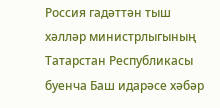Россия гадәттән тыш хәлләр министрлыгының Татарстан Республикасы буенча Баш идарәсе хәбәр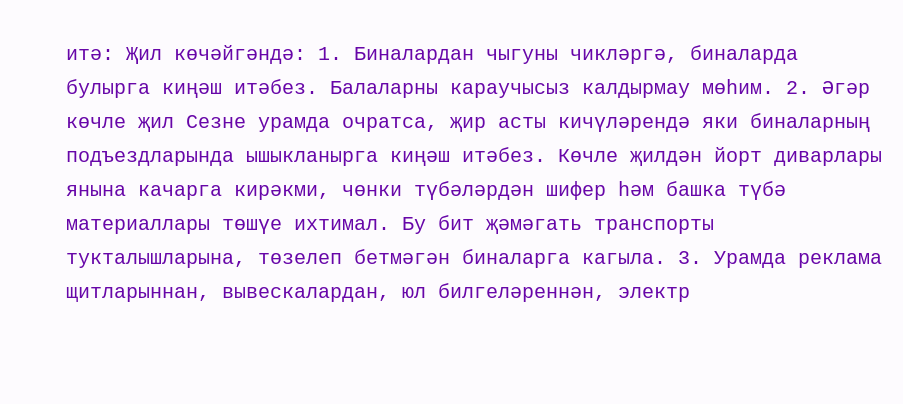итә: Җил көчәйгәндә: 1. Биналардан чыгуны чикләргә, биналарда булырга киңәш итәбез. Балаларны караучысыз калдырмау мөһим. 2. Әгәр көчле җил Сезне урамда очратса, җир асты кичүләрендә яки биналарның подъездларында ышыкланырга киңәш итәбез. Көчле җилдән йорт диварлары янына качарга кирәкми, чөнки түбәләрдән шифер һәм башка түбә материаллары төшүе ихтимал. Бу бит җәмәгать транспорты тукталышларына, төзелеп бетмәгән биналарга кагыла. 3. Урамда реклама щитларыннан, вывескалардан, юл билгеләреннән, электр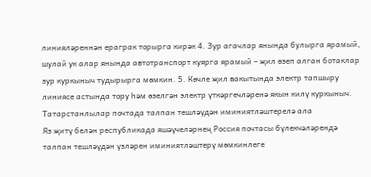линияләреннән ераграк торырга кирәк 4. Зур агачлар янында булырга ярамый, шулай ук алар янында автотранспорт куярга ярамый – җил өзеп алган ботаклар зур куркыныч тудырырга мөмкин. 5. Көчле җил вакытында электр тапшыру линиясе астында тору һәм өзелгән электр үткәргечләренә якын килү куркыныч.
Татарстанлылар почтада талпан тешләүдән иминиятләштерелә ала
Яз җитү белән республикада яшәүчеләрнең Россия почтасы бүлекчәләрендә талпан тешләүдән үзләрен иминиятләштерү мөмкинлеге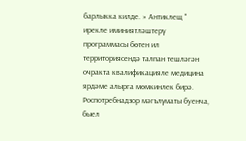барлыкка килде. » Антиклещ " ирекле иминиятләштерү программасы бөтен ил территориясендә талпан тешләгән очракта квалификацияле медицина ярдәме алырга мөмкинлек бирә. Роспотребнадзор мәгълүматы буенча, быел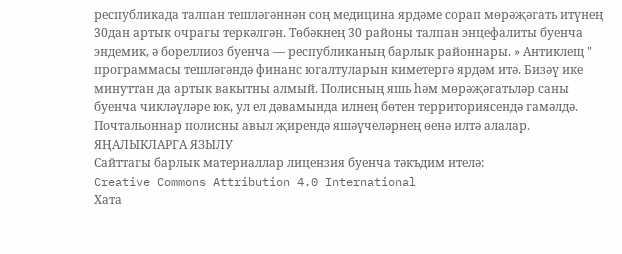республикада талпан тешләгәннән соң медицина ярдәме сорап мөрәҗәгать итүнең 30дан артык очрагы теркәлгән. Төбәкнең 30 районы талпан энцефалиты буенча эндемик, ә бореллиоз буенча — республиканың барлык районнары. » Антиклещ " программасы тешләгәндә финанс югалтуларын киметергә ярдәм итә. Бизәү ике минуттан да артык вакытны алмый. Полисның яшь һәм мөрәҗәгатьләр саны буенча чикләүләре юк, ул ел дәвамында илнең бөтен территориясендә гамәлдә. Почтальоннар полисны авыл җирендә яшәүчеләрнең өенә илтә алалар.
ЯҢАЛЫКЛАРГА ЯЗЫЛУ
Сайттагы барлык материаллар лицензия буенча тәкъдим ителә:
Creative Commons Attribution 4.0 International
Хата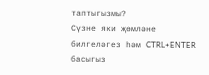таптыгызмы?
Сүзне яки җөмләне билгеләгез һәм CTRL+ENTER басыгыз